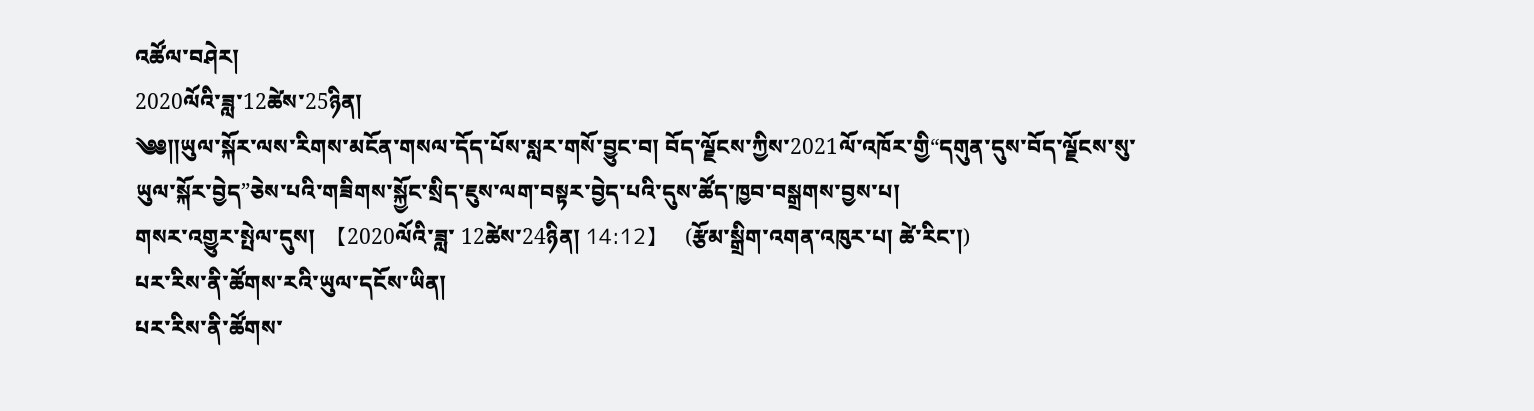འཚོལ་བཤེར།
2020ལོའི་ཟླ་12ཚེས་25ཉིན།
༄༅༎ཡུལ་སྐོར་ལས་རིགས་མངོན་གསལ་དོད་པོས་སླར་གསོ་བྱུང་བ། བོད་ལྗོངས་ཀྱིས་2021ལོ་འཁོར་གྱི“དགུན་དུས་བོད་ལྗོངས་སུ་
ཡུལ་སྐོར་བྱེད”ཅེས་པའི་གཟིགས་སྐྱོང་སྲིད་ཇུས་ལག་བསྟར་བྱེད་པའི་དུས་ཚོད་ཁྱབ་བསྒྲགས་བྱས་པ།
གསར་འགྱུར་སྤེལ་དུས།  【2020ལོའི་ཟླ་ 12ཚེས་24ཉིན། 14:12】   (རྩོམ་སྒྲིག་འགན་འཁུར་པ། ཚེ་རིང་།)
པར་རིས་ནི་ཚོགས་རའི་ཡུལ་དངོས་ཡིན།
པར་རིས་ནི་ཚོགས་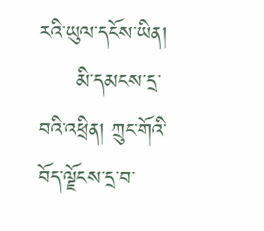རའི་ཡུལ་དངོས་ཡིན།
     མི་དམངས་དྲ་བའི་འཕྲིན། ཀྲུང་གོའི་བོད་ལྗོངས་དྲ་བ་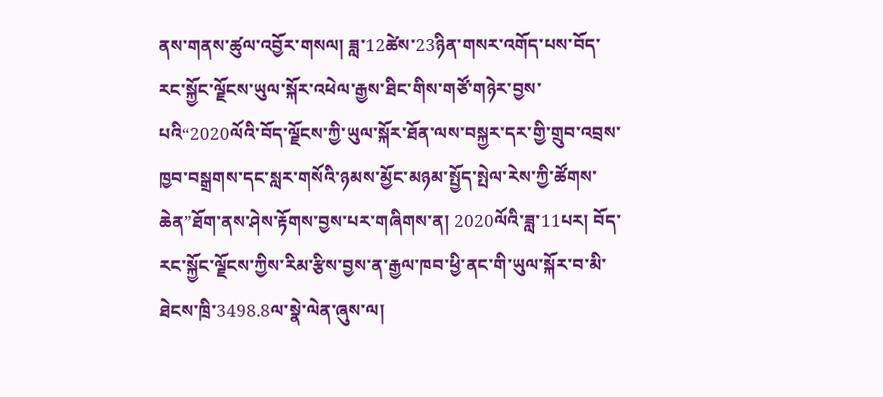ནས་གནས་ཚུལ་འབྱོར་གསལ། ཟླ་12ཚེས་23ཉིན་གསར་འགོད་པས་བོད་རང་སྐྱོང་ལྗོངས་ཡུལ་སྐོར་འཕེལ་རྒྱས་ཐིང་གིས་གཙོ་གཉེར་བྱས་པའི“2020ལོའི་བོད་ལྗོངས་ཀྱི་ཡུལ་སྐོར་ཐོན་ལས་བསྐྱར་དར་གྱི་གྲུབ་འབྲས་ཁྱབ་བསྒྲགས་དང་སླར་གསོའི་ཉམས་མྱོང་མཉམ་སྤྱོད་སྤེལ་རེས་ཀྱི་ཚོགས་ཆེན”ཐོག་ནས་ཤེས་རྟོགས་བྱས་པར་གཞིགས་ན། 2020ལོའི་ཟླ་11པར། བོད་རང་སྐྱོང་ལྗོངས་ཀྱིས་རིམ་རྩིས་བྱས་ན་རྒྱལ་ཁབ་ཕྱི་ནང་གི་ཡུལ་སྐོར་བ་མི་ཐེངས་ཁྲི་3498.8ལ་སྣེ་ལེན་ཞུས་ལ།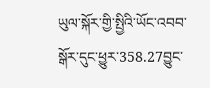ཡུལ་སྐོར་གྱི་སྤྱིའི་ཡོང་འབབ་སྒོར་དུང་ཕྱུར་358.27བྱུང་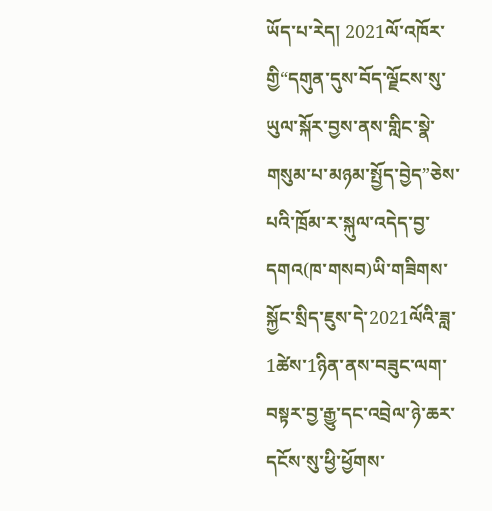ཡོད་པ་རེད། 2021ལོ་འཁོར་གྱི“དགུན་དུས་བོད་ལྗོངས་སུ་ཡུལ་སྐོར་བྱས་ནས་གླིང་སྣེ་གསུམ་པ་མཉམ་སྤྱོད་བྱེད”ཅེས་པའི་ཁྲོམ་ར་སྐུལ་འདེད་བྱ་དགའ(ཁ་གསབ)ཡི་གཟིགས་སྐྱོང་སྲིད་ཇུས་དེ་2021ལོའི་ཟླ་1ཚེས་1ཉིན་ནས་བཟུང་ལག་བསྟར་བྱ་རྒྱུ་དང་འབྲེལ་ཉེ་ཆར་དངོས་སུ་ཕྱི་ཕྱོགས་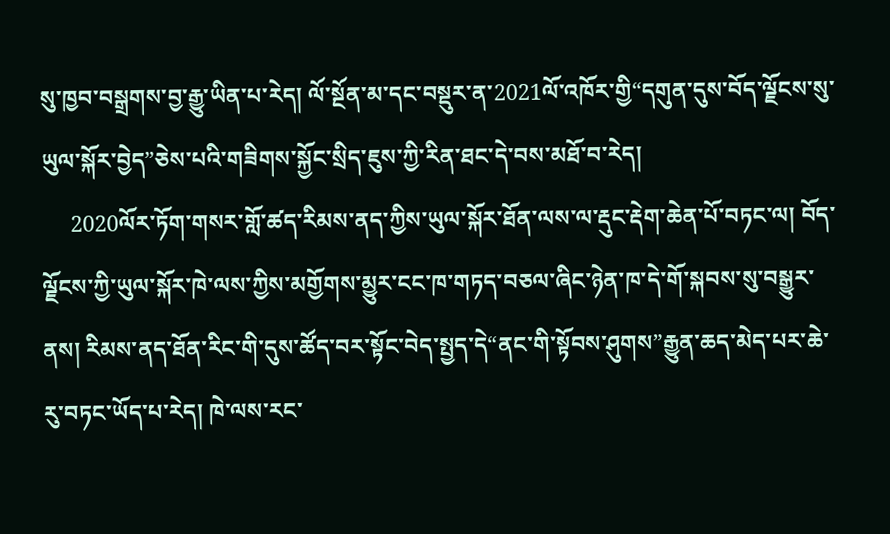སུ་ཁྱབ་བསྒྲགས་བྱ་རྒྱུ་ཡིན་པ་རེད། ལོ་སྔོན་མ་དང་བསྡུར་ན་2021ལོ་འཁོར་གྱི“དགུན་དུས་བོད་ལྗོངས་སུ་ཡུལ་སྐོར་བྱེད”ཅེས་པའི་གཟིགས་སྐྱོང་སྲིད་ཇུས་ཀྱི་རིན་ཐང་དེ་བས་མཐོ་བ་རེད།
     2020ལོར་ཏོག་གསར་གློ་ཚད་རིམས་ནད་ཀྱིས་ཡུལ་སྐོར་ཐོན་ལས་ལ་རྡུང་རྡེག་ཆེན་པོ་བཏང་ལ། བོད་ལྗོངས་ཀྱི་ཡུལ་སྐོར་ཁེ་ལས་ཀྱིས་མགྱོགས་མྱུར་ངང་ཁ་གཏད་བཅལ་ཞིང་ཉེན་ཁ་དེ་གོ་སྐབས་སུ་བསྒྱུར་ནས། རིམས་ནད་ཐོན་རིང་གི་དུས་ཚོད་བར་སྟོང་བེད་སྤྱད་དེ“ནང་གི་སྟོབས་ཤུགས”རྒྱུན་ཆད་མེད་པར་ཆེ་རུ་བཏང་ཡོད་པ་རེད། ཁེ་ལས་རང་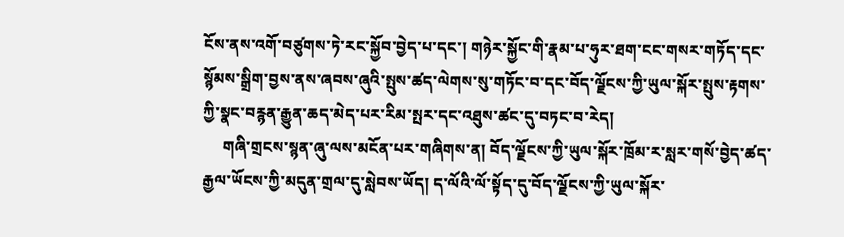ངོས་ནས་འགོ་བཙུགས་ཏེ་རང་སྐྱོབ་བྱེད་པ་དང་། གཉེར་སྐྱོང་གི་རྣམ་པ་ཧུར་ཐག་ངང་གསར་གཏོད་དང་སྙོམས་སྒྲིག་བྱས་ནས་ཞབས་ཞུའི་སྤུས་ཚད་ལེགས་སུ་གཏོང་བ་དང་བོད་ལྗོངས་ཀྱི་ཡུལ་སྐོར་སྤུས་རྟགས་ཀྱི་སྣང་བརྙན་རྒྱུན་ཆད་མེད་པར་རིམ་སྤར་དང་འཐུས་ཚང་དུ་བཏང་བ་རེད།
     གཞི་གྲངས་སྙན་ཞུ་ལས་མངོན་པར་གཞིགས་ན། བོད་ལྗོངས་ཀྱི་ཡུལ་སྐོར་ཁྲོམ་ར་སླར་གསོ་བྱེད་ཚད་རྒྱལ་ཡོངས་ཀྱི་མདུན་གྲལ་དུ་སླེབས་ཡོད། ད་ལོའི་ལོ་སྟོད་དུ་བོད་ལྗོངས་ཀྱི་ཡུལ་སྐོར་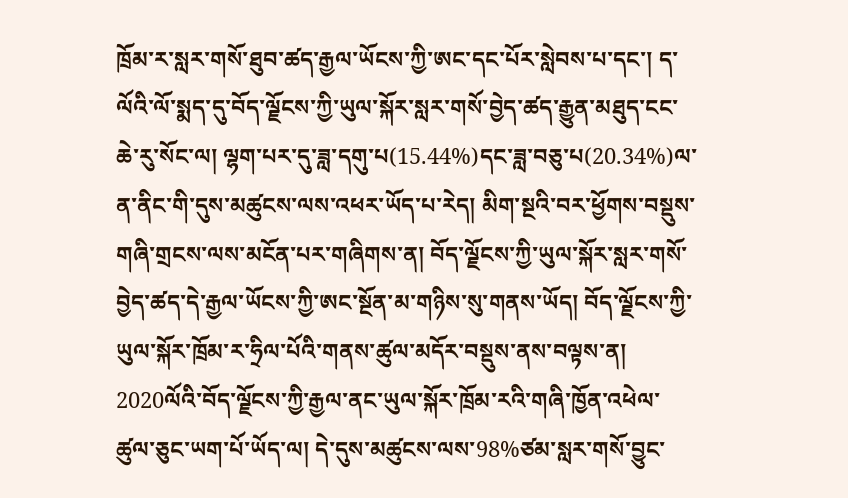ཁྲོམ་ར་སླར་གསོ་ཐུབ་ཚད་རྒྱལ་ཡོངས་ཀྱི་ཨང་དང་པོར་སླེབས་པ་དང་། ད་ལོའི་ལོ་སྨད་དུ་བོད་ལྗོངས་ཀྱི་ཡུལ་སྐོར་སླར་གསོ་བྱེད་ཚད་རྒྱུན་མཐུད་ངང་ཆེ་རུ་སོང་ལ། ལྷག་པར་དུ་ཟླ་དགུ་པ(15.44%)དང་ཟླ་བཅུ་པ(20.34%)ལ་ན་ནིང་གི་དུས་མཚུངས་ལས་འཕར་ཡོད་པ་རེད། མིག་སྔའི་བར་ཕྱོགས་བསྡུས་གཞི་གྲངས་ལས་མངོན་པར་གཞིགས་ན། བོད་ལྗོངས་ཀྱི་ཡུལ་སྐོར་སླར་གསོ་བྱེད་ཚད་དེ་རྒྱལ་ཡོངས་ཀྱི་ཨང་སྔོན་མ་གཉིས་སུ་གནས་ཡོད། བོད་ལྗོངས་ཀྱི་ཡུལ་སྐོར་ཁྲོམ་ར་ཧྲིལ་པོའི་གནས་ཚུལ་མདོར་བསྡུས་ནས་བལྟས་ན། 2020ལོའི་བོད་ལྗོངས་ཀྱི་རྒྱལ་ནང་ཡུལ་སྐོར་ཁྲོམ་རའི་གཞི་ཁྱོན་འཕེལ་ཚུལ་ཅུང་ཡག་པོ་ཡོད་ལ། དེ་དུས་མཚུངས་ལས་98%ཙམ་སླར་གསོ་བྱུང་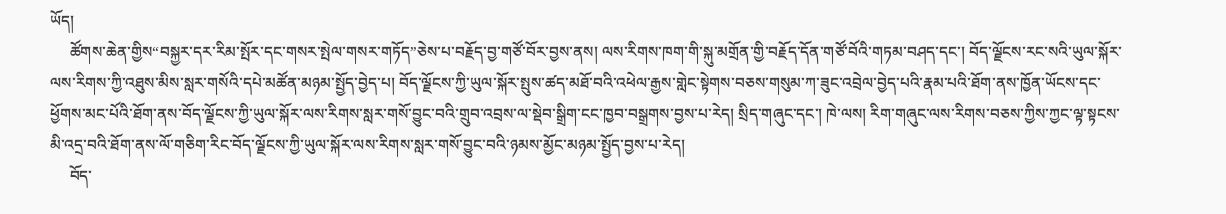ཡོད།
     ཚོགས་ཆེན་གྱིས“བསྐྱར་དར་རིམ་སྤོར་དང་གསར་སྤེལ་གསར་གཏོད”ཅེས་པ་བརྗོད་བྱ་གཙོ་བོར་བྱས་ནས། ལས་རིགས་ཁག་གི་སྐུ་མགྲོན་གྱི་བརྗོད་དོན་གཙོ་བོའི་གཏམ་བཤད་དང་། བོད་ལྗོངས་རང་སའི་ཡུལ་སྐོར་ལས་རིགས་ཀྱི་འཐུས་མིས་སླར་གསོའི་དཔེ་མཚོན་མཉམ་སྤྱོད་བྱེད་པ། བོད་ལྗོངས་ཀྱི་ཡུལ་སྐོར་སྤུས་ཚད་མཐོ་བའི་འཕེལ་རྒྱས་གླེང་སྟེགས་བཅས་གསུམ་ཀ་ཟུང་འབྲེལ་བྱེད་པའི་རྣམ་པའི་ཐོག་ནས་ཁྱོན་ཡོངས་དང་ཕྱོགས་མང་པོའི་ཐོག་ནས་བོད་ལྗོངས་ཀྱི་ཡུལ་སྐོར་ལས་རིགས་སླར་གསོ་བྱུང་བའི་གྲུབ་འབྲས་ལ་སྡེབ་སྒྲིག་ངང་ཁྱབ་བསྒྲགས་བྱས་པ་རེད། སྲིད་གཞུང་དང་། ཁེ་ལས། རིག་གཞུང་ལས་རིགས་བཅས་ཀྱིས་ཀྱང་ལྟ་སྟངས་མི་འདྲ་བའི་ཐོག་ནས་ལོ་གཅིག་རིང་བོད་ལྗོངས་ཀྱི་ཡུལ་སྐོར་ལས་རིགས་སླར་གསོ་བྱུང་བའི་ཉམས་མྱོང་མཉམ་སྤྱོད་བྱས་པ་རེད།
     བོད་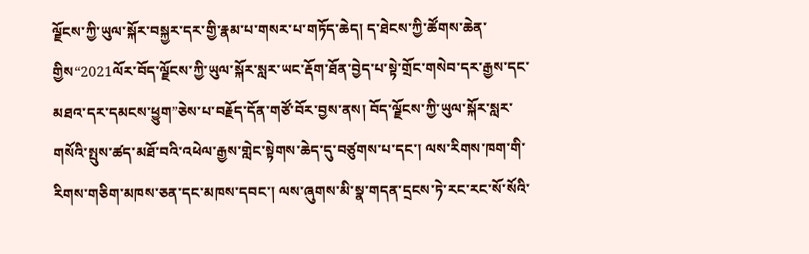ལྗོངས་ཀྱི་ཡུལ་སྐོར་བསྐྱར་དར་གྱི་རྣམ་པ་གསར་པ་གཏོད་ཆེད། ད་ཐེངས་ཀྱི་ཚོགས་ཆེན་གྱིས“2021ལོར་བོད་ལྗོངས་ཀྱི་ཡུལ་སྐོར་སླར་ཡང་རྡོག་ཐོན་བྱེད་པ་སྟེ་གྲོང་གསེབ་དར་རྒྱས་དང་མཐའ་དར་དམངས་ཕྱུག”ཅེས་པ་བརྗོད་དོན་གཙོ་བོར་བྱས་ནས། བོད་ལྗོངས་ཀྱི་ཡུལ་སྐོར་སླར་གསོའི་སྤུས་ཚད་མཐོ་བའི་འཕེལ་རྒྱས་གླེང་སྟེགས་ཆེད་དུ་བཙུགས་པ་དང་། ལས་རིགས་ཁག་གི་རིགས་གཅིག་མཁས་ཅན་དང་མཁས་དབང་། ལས་ཞུགས་མི་སྣ་གདན་དྲངས་ཏེ་རང་རང་སོ་སོའི་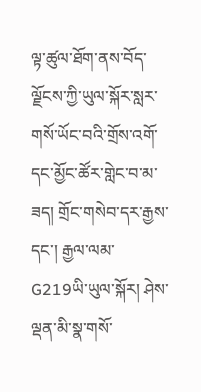ལྟ་ཚུལ་ཐོག་ནས་བོད་ལྗོངས་ཀྱི་ཡུལ་སྐོར་སླར་གསོ་ཡོང་བའི་གྲོས་འགོ་དང་མྱོང་ཚོར་གླེང་བ་མ་ཟད། གྲོང་གསེབ་དར་རྒྱས་དང་། རྒྱལ་ལམ་G219ཡི་ཡུལ་སྐོར། ཤེས་ལྡན་མི་སྣ་གསོ་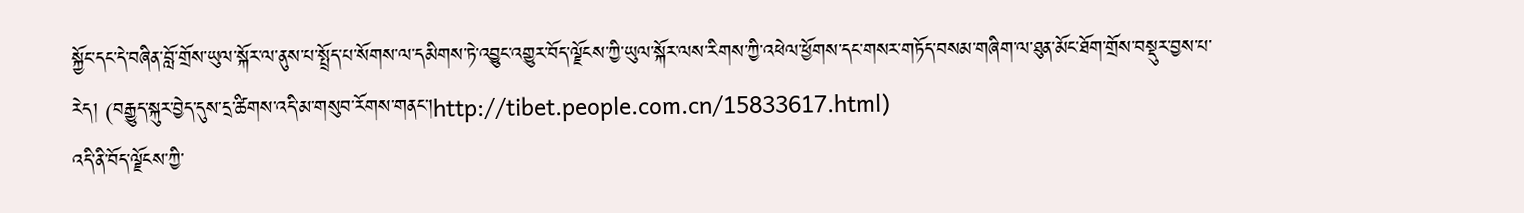སྐྱོང་དང་དེ་བཞིན་བློ་གྲོས་ཡུལ་སྐོར་ལ་ནུས་པ་སྤྲོད་པ་སོགས་ལ་དམིགས་ཏེ་འབྱུང་འགྱུར་བོད་ལྗོངས་ཀྱི་ཡུལ་སྐོར་ལས་རིགས་ཀྱི་འཕེལ་ཕྱོགས་དང་གསར་གཏོད་བསམ་གཞིག་ལ་ཐུན་མོང་ཐོག་གྲོས་བསྡུར་བྱས་པ་རེད། (བརྒྱུད་སྐུར་བྱེད་དུས་དྲ་ཚིགས་འདི་མ་གསུབ་རོགས་གནང་།http://tibet.people.com.cn/15833617.html)
འདི་ནི་བོད་ལྗོངས་ཀྱི་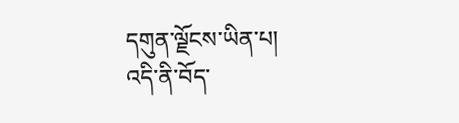དགུན་ལྗོངས་ཡིན་པ།
འདི་ནི་བོད་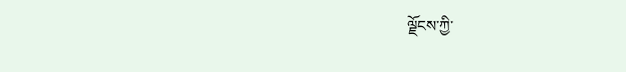ལྗོངས་ཀྱི་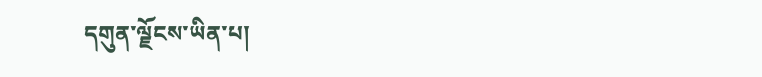དགུན་ལྗོངས་ཡིན་པ།